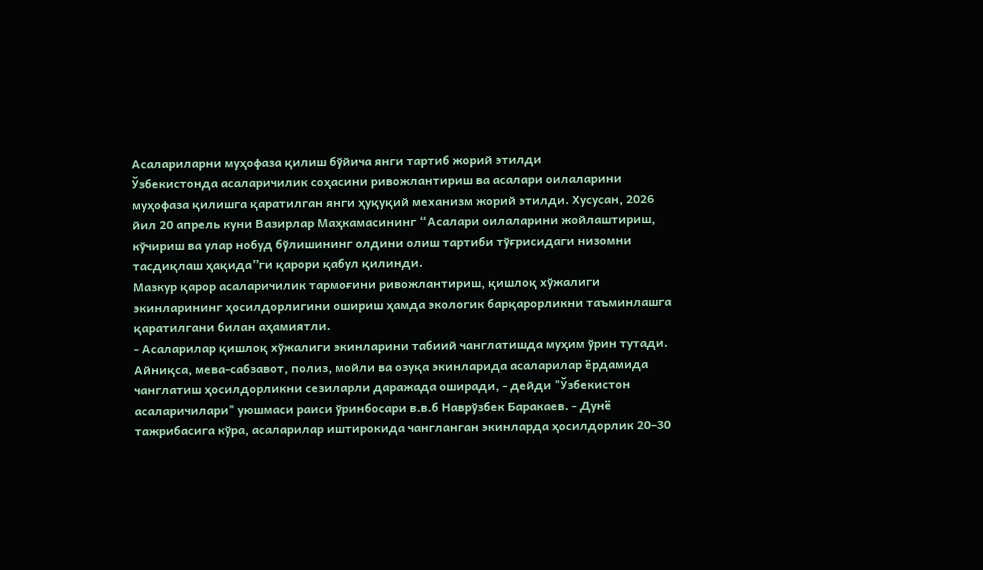Асалариларни муҳофаза қилиш бўйича янги тартиб жорий этилди
Ўзбекистонда асаларичилик соҳасини ривожлантириш ва асалари оилаларини муҳофаза қилишга қаратилган янги ҳуқуқий механизм жорий этилди. Хусусан, 2026 йил 20 апрель куни Вазирлар Маҳкамасининг “Асалари оилаларини жойлаштириш, кўчириш ва улар нобуд бўлишининг олдини олиш тартиби тўғрисидаги низомни тасдиқлаш ҳақида”ги қарори қабул қилинди.
Мазкур қарор асаларичилик тармоғини ривожлантириш, қишлоқ хўжалиги экинларининг ҳосилдорлигини ошириш ҳамда экологик барқарорликни таъминлашга қаратилгани билан аҳамиятли.
- Асаларилар қишлоқ хўжалиги экинларини табиий чанглатишда муҳим ўрин тутади. Айниқса, мева-сабзавот, полиз, мойли ва озуқа экинларида асаларилар ёрдамида чанглатиш ҳосилдорликни сезиларли даражада оширади, - дейди "Ўзбекистон асаларичилари" уюшмаси раиси ўринбосари в.в.б Наврўзбек Баракаев. - Дунё тажрибасига кўра, асаларилар иштирокида чангланган экинларда ҳосилдорлик 20–30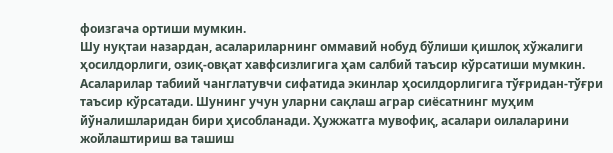фоизгача ортиши мумкин.
Шу нуқтаи назардан, асалариларнинг оммавий нобуд бўлиши қишлоқ хўжалиги ҳосилдорлиги, озиқ-овқат хавфсизлигига ҳам салбий таъсир кўрсатиши мумкин.
Асаларилар табиий чанглатувчи сифатида экинлар ҳосилдорлигига тўғридан-тўғри таъсир кўрсатади. Шунинг учун уларни сақлаш аграр сиёсатнинг муҳим йўналишларидан бири ҳисобланади. Ҳужжатга мувофиқ, асалари оилаларини жойлаштириш ва ташиш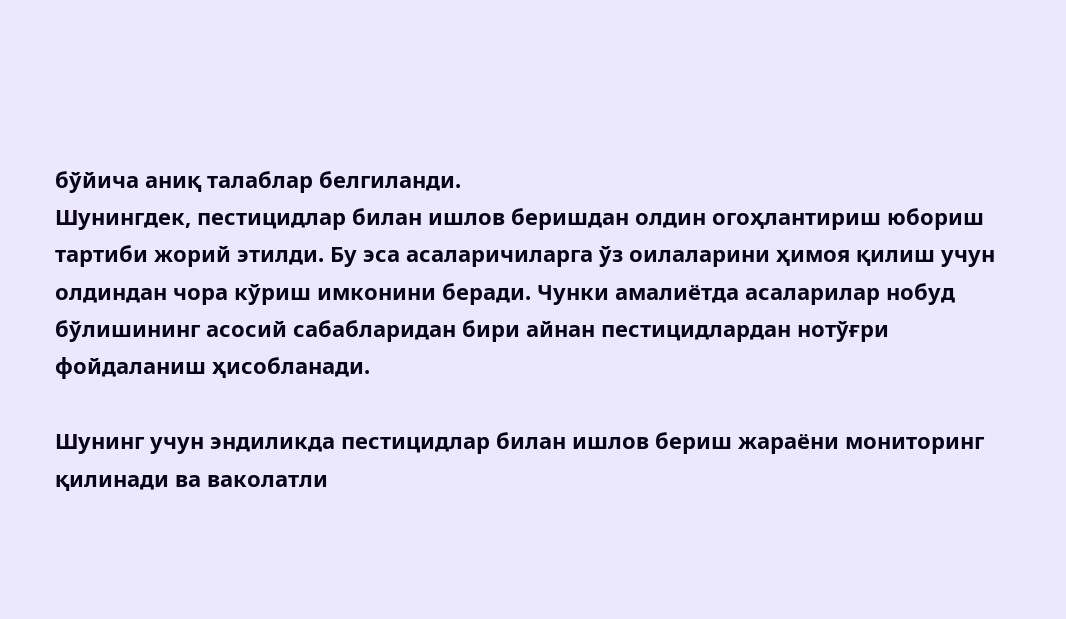бўйича аниқ талаблар белгиланди.
Шунингдек, пестицидлар билан ишлов беришдан олдин огоҳлантириш юбориш тартиби жорий этилди. Бу эса асаларичиларга ўз оилаларини ҳимоя қилиш учун олдиндан чора кўриш имконини беради. Чунки амалиётда асаларилар нобуд бўлишининг асосий сабабларидан бири айнан пестицидлардан нотўғри фойдаланиш ҳисобланади.

Шунинг учун эндиликда пестицидлар билан ишлов бериш жараёни мониторинг қилинади ва ваколатли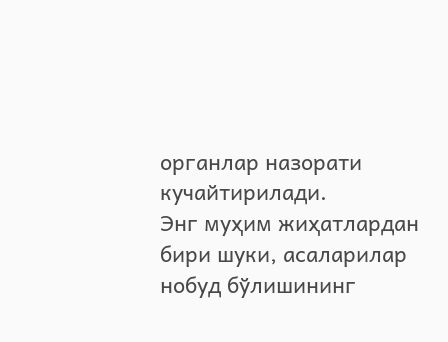органлар назорати кучайтирилади.
Энг муҳим жиҳатлардан бири шуки, асаларилар нобуд бўлишининг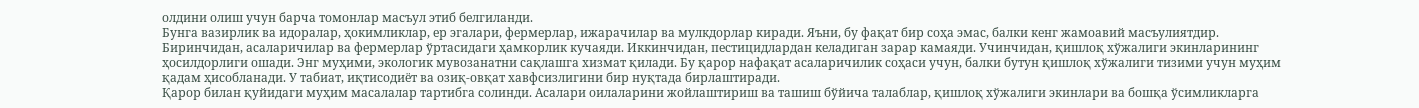олдини олиш учун барча томонлар масъул этиб белгиланди.
Бунга вазирлик ва идоралар, ҳокимликлар, ер эгалари, фермерлар, ижарачилар ва мулкдорлар киради. Яъни, бу фақат бир соҳа эмас, балки кенг жамоавий масъулиятдир.
Биринчидан, асаларичилар ва фермерлар ўртасидаги ҳамкорлик кучаяди. Иккинчидан, пестицидлардан келадиган зарар камаяди. Учинчидан, қишлоқ хўжалиги экинларининг ҳосилдорлиги ошади. Энг муҳими, экологик мувозанатни сақлашга хизмат қилади. Бу қарор нафақат асаларичилик соҳаси учун, балки бутун қишлоқ хўжалиги тизими учун муҳим қадам ҳисобланади. У табиат, иқтисодиёт ва озиқ-овқат хавфсизлигини бир нуқтада бирлаштиради.
Қарор билан қуйидаги муҳим масалалар тартибга солинди. Асалари оилаларини жойлаштириш ва ташиш бўйича талаблар, қишлоқ хўжалиги экинлари ва бошқа ўсимликларга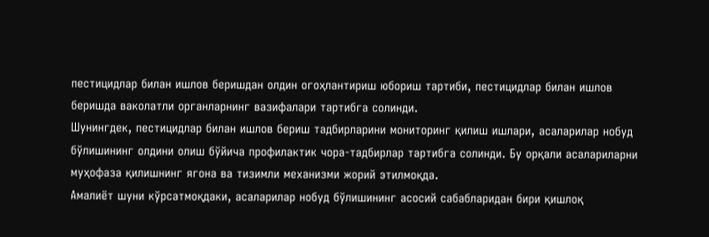пестицидлар билан ишлов беришдан олдин огоҳлантириш юбориш тартиби, пестицидлар билан ишлов беришда ваколатли органларнинг вазифалари тартибга солинди.
Шунингдек, пестицидлар билан ишлов бериш тадбирларини мониторинг қилиш ишлари, асаларилар нобуд бўлишининг олдини олиш бўйича профилактик чора-тадбирлар тартибга солинди. Бу орқали асалариларни муҳофаза қилишнинг ягона ва тизимли механизми жорий этилмоқда.
Амалиёт шуни кўрсатмоқдаки, асаларилар нобуд бўлишининг асосий сабабларидан бири қишлоқ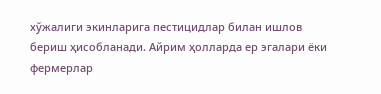хўжалиги экинларига пестицидлар билан ишлов бериш ҳисобланади. Айрим ҳолларда ер эгалари ёки фермерлар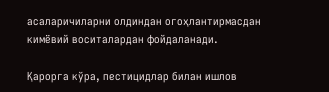асаларичиларни олдиндан огоҳлантирмасдан кимёвий воситалардан фойдаланади.

Қарорга кўра, пестицидлар билан ишлов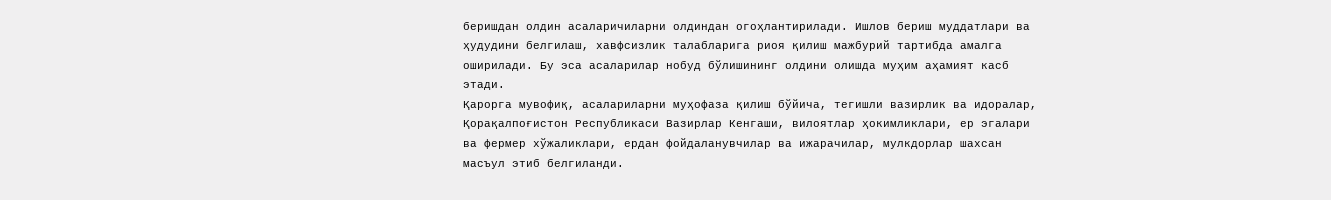беришдан олдин асаларичиларни олдиндан огоҳлантирилади. Ишлов бериш муддатлари ва ҳудудини белгилаш, хавфсизлик талабларига риоя қилиш мажбурий тартибда амалга оширилади. Бу эса асаларилар нобуд бўлишининг олдини олишда муҳим аҳамият касб этади.
Қарорга мувофиқ, асалариларни муҳофаза қилиш бўйича, тегишли вазирлик ва идоралар, Қорақалпоғистон Республикаси Вазирлар Кенгаши, вилоятлар ҳокимликлари, ер эгалари ва фермер хўжаликлари, ердан фойдаланувчилар ва ижарачилар, мулкдорлар шахсан масъул этиб белгиланди.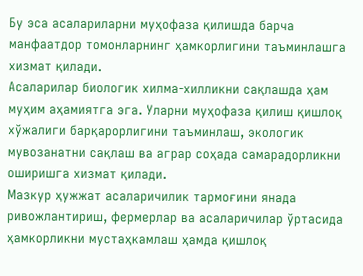Бу эса асалариларни муҳофаза қилишда барча манфаатдор томонларнинг ҳамкорлигини таъминлашга хизмат қилади.
Асаларилар биологик хилма-хилликни сақлашда ҳам муҳим аҳамиятга эга. Уларни муҳофаза қилиш қишлоқ хўжалиги барқарорлигини таъминлаш, экологик мувозанатни сақлаш ва аграр соҳада самарадорликни оширишга хизмат қилади.
Мазкур ҳужжат асаларичилик тармоғини янада ривожлантириш, фермерлар ва асаларичилар ўртасида ҳамкорликни мустаҳкамлаш ҳамда қишлоқ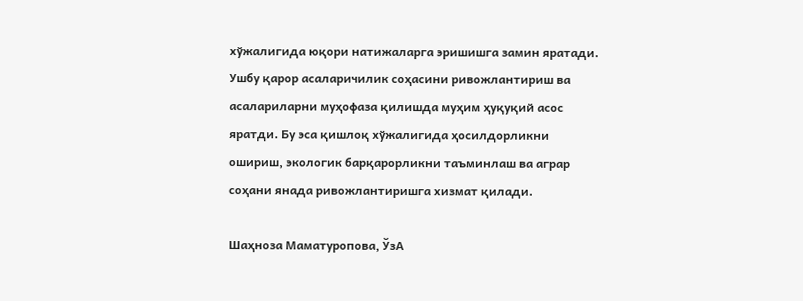хўжалигида юқори натижаларга эришишга замин яратади.
Ушбу қарор асаларичилик соҳасини ривожлантириш ва асалариларни муҳофаза қилишда муҳим ҳуқуқий асос яратди. Бу эса қишлоқ хўжалигида ҳосилдорликни ошириш, экологик барқарорликни таъминлаш ва аграр соҳани янада ривожлантиришга хизмат қилади.

Шаҳноза Маматуропова, ЎзА